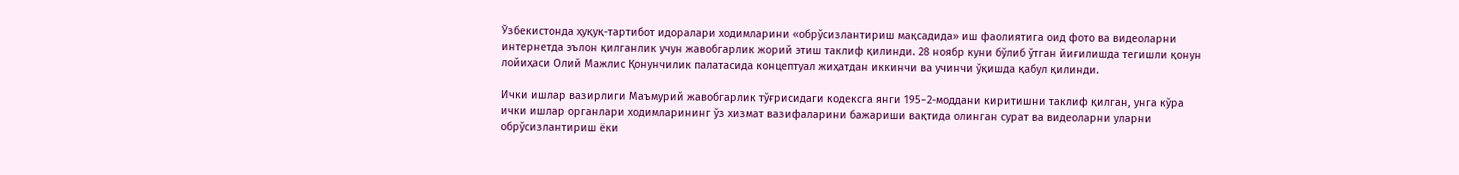Ўзбекистонда ҳуқуқ-тартибот идоралари ходимларини «обрўсизлантириш мақсадида» иш фаолиятига оид фото ва видеоларни интернетда эълон қилганлик учун жавобгарлик жорий этиш таклиф қилинди. 28 ноябр куни бўлиб ўтган йиғилишда тегишли қонун лойиҳаси Олий Мажлис Қонунчилик палатасида концептуал жиҳатдан иккинчи ва учинчи ўқишда қабул қилинди.

Ички ишлар вазирлиги Маъмурий жавобгарлик тўғрисидаги кодексга янги 195−2-моддани киритишни таклиф қилган, унга кўра ички ишлар органлари ходимларининг ўз хизмат вазифаларини бажариши вақтида олинган сурат ва видеоларни уларни обрўсизлантириш ёки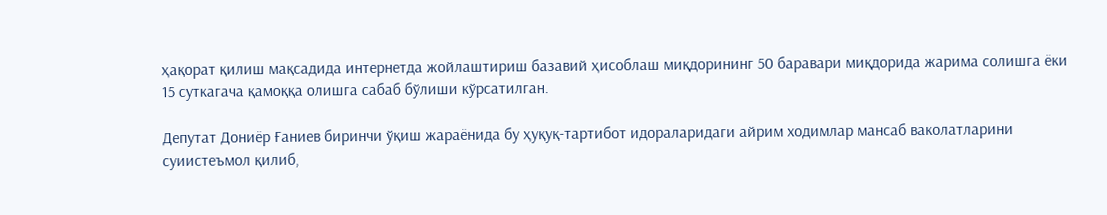ҳақорат қилиш мақсадида интернетда жойлаштириш базавий ҳисоблаш миқдорининг 50 баравари миқдорида жарима солишга ёки 15 суткагача қамоққа олишга сабаб бўлиши кўрсатилган.

Депутат Дониёр Ғаниев биринчи ўқиш жараёнида бу ҳуқуқ-тартибот идораларидаги айрим ходимлар мансаб ваколатларини суиистеъмол қилиб,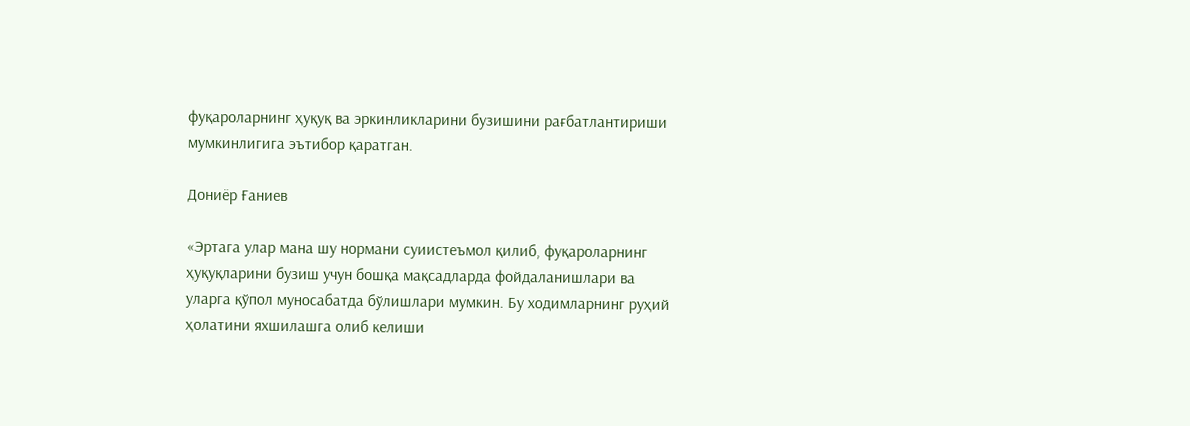фуқароларнинг ҳуқуқ ва эркинликларини бузишини рағбатлантириши мумкинлигига эътибор қаратган.

Дониёр Ғаниев

«Эртага улар мана шу нормани суиистеъмол қилиб, фуқароларнинг ҳуқуқларини бузиш учун бошқа мақсадларда фойдаланишлари ва уларга қўпол муносабатда бўлишлари мумкин. Бу ходимларнинг руҳий ҳолатини яхшилашга олиб келиши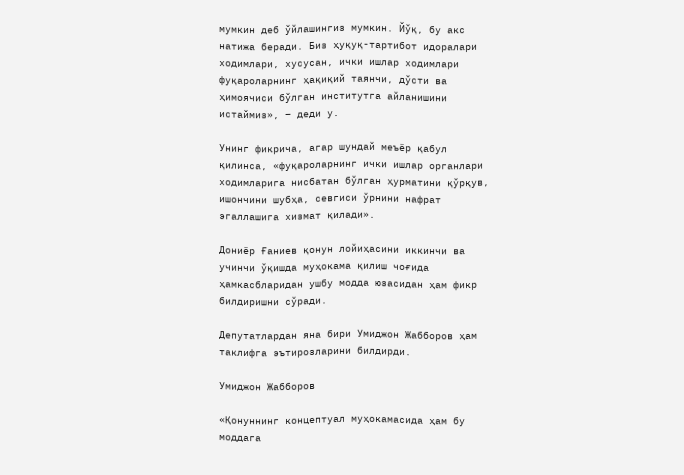мумкин деб ўйлашингиз мумкин. Йўқ, бу акс натижа беради. Биз ҳуқуқ-тартибот идоралари ходимлари, хусусан, ички ишлар ходимлари фуқароларнинг ҳақиқий таянчи, дўсти ва ҳимоячиси бўлган институтга айланишини истаймиз», – деди у.

Унинг фикрича, агар шундай меъёр қабул қилинса, «фуқароларнинг ички ишлар органлари ходимларига нисбатан бўлган ҳурматини қўрқув, ишончини шубҳа, севгиси ўрнини нафрат эгаллашига хизмат қилади».

Дониёр Ғаниев қонун лойиҳасини иккинчи ва учинчи ўқишда муҳокама қилиш чоғида ҳамкасбларидан ушбу модда юзасидан ҳам фикр билдиришни сўради.

Депутатлардан яна бири Умиджон Жабборов ҳам таклифга эътирозларини билдирди.

Умиджон Жабборов

«Қонуннинг концептуал муҳокамасида ҳам бу моддага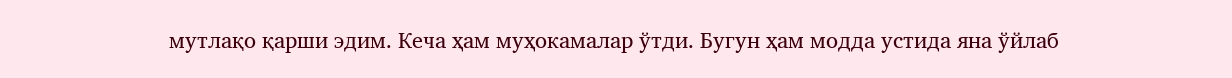мутлақо қарши эдим. Кеча ҳам муҳокамалар ўтди. Бугун ҳам модда устида яна ўйлаб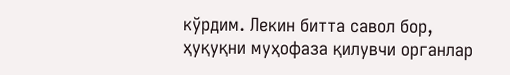кўрдим. Лекин битта савол бор, ҳуқуқни муҳофаза қилувчи органлар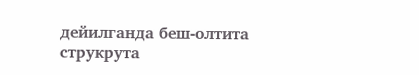дейилганда беш-олтита струкрута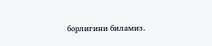борлигини биламиз.